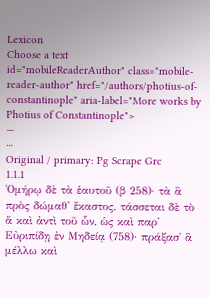Lexicon
Choose a text
id="mobileReaderAuthor" class="mobile-reader-author" href="/authors/photius-of-constantinople" aria-label="More works by Photius of Constantinople">
—
⋯
Original / primary: Pg Scrape Grc
1.1.1
Ὁμήρῳ δὲ τὰ ἑαυτοῦ (β 258)· τὰ ἃ πρὸς δώμαθ' ἕκαστος. τάσσεται δὲ τὸ ἅ καὶ ἀντὶ τοῦ ὧν, ὡς καὶ παρ' Εὐριπίδῃ ἐν Μηδείᾳ (758)· πράξασ' ἃ μέλλω καὶ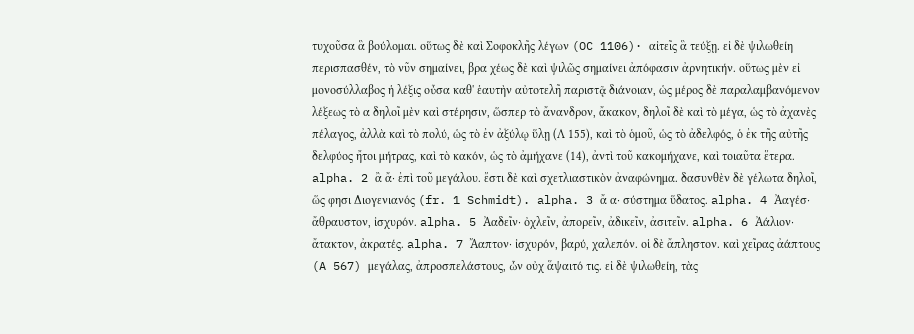τυχοῦσα ἃ βούλομαι. οὕτως δὲ καὶ Σοφοκλῆς λέγων (OC 1106)· αἰτεῖς ἃ τεύξῃ. εἰ δὲ ψιλωθείη περισπασθέν, τὸ νῦν σημαίνει, βρα χέως δὲ καὶ ψιλῶς σημαίνει ἀπόφασιν ἀρνητικήν. οὕτως μὲν εἰ μονοσύλλαβος ἡ λέξις οὖσα καθ' ἑαυτὴν αὐτοτελῆ παριστᾷ διάνοιαν, ὡς μέρος δὲ παραλαμβανόμενον λέξεως τὸ α δηλοῖ μὲν καὶ στέρησιν, ὥσπερ τὸ ἄνανδρον, ἄκακον, δηλοῖ δὲ καὶ τὸ μέγα, ὡς τὸ ἀχανὲς πέλαγος, ἀλλὰ καὶ τὸ πολύ, ὡς τὸ ἐν ἀξύλῳ ὕλῃ (Λ 155), καὶ τὸ ὁμοῦ, ὡς τὸ ἀδελφός, ὁ ἐκ τῆς αὐτῆς δελφύος ἤτοι μήτρας, καὶ τὸ κακόν, ὡς τὸ ἀμήχανε (14), ἀντὶ τοῦ κακομήχανε, καὶ τοιαῦτα ἕτερα. alpha. 2 ἂ ἄ· ἐπὶ τοῦ μεγάλου. ἔστι δὲ καὶ σχετλιαστικὸν ἀναφώνημα. δασυνθὲν δὲ γέλωτα δηλοῖ, ὥς φησι Διογενιανός (fr. 1 Schmidt). alpha. 3 ἄ α· σύστημα ὕδατος. alpha. 4 Ἀαγέσ· ἄθραυστον, ἰσχυρόν. alpha. 5 Ἀαδεῖν· ὀχλεῖν, ἀπορεῖν, ἀδικεῖν, ἀσιτεῖν. alpha. 6 Ἀάλιον· ἄτακτον, ἀκρατές. alpha. 7 Ἄαπτον· ἰσχυρόν, βαρύ, χαλεπόν. οἱ δὲ ἄπληστον. καὶ χεῖρας ἀάπτους (A 567) μεγάλας, ἀπροσπελάστους, ὧν οὐχ ἅψαιτό τις. εἰ δὲ ψιλωθείη, τὰς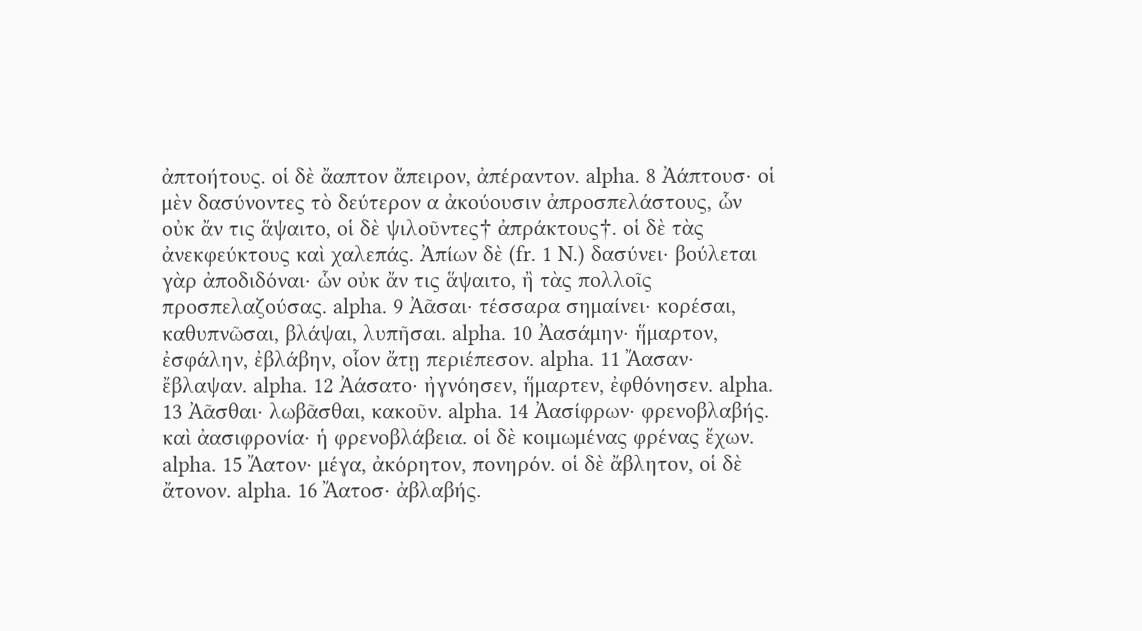ἀπτοήτους. οἱ δὲ ἄαπτον ἄπειρον, ἀπέραντον. alpha. 8 Ἀάπτουσ· οἱ μὲν δασύνοντες τὸ δεύτερον α ἀκούουσιν ἀπροσπελάστους, ὧν οὐκ ἄν τις ἅψαιτο, οἱ δὲ ψιλοῦντες† ἀπράκτους†. οἱ δὲ τὰς ἀνεκφεύκτους καὶ χαλεπάς. Ἀπίων δὲ (fr. 1 N.) δασύνει· βούλεται γὰρ ἀποδιδόναι· ὧν οὐκ ἄν τις ἅψαιτο, ἢ τὰς πολλοῖς προσπελαζούσας. alpha. 9 Ἀᾶσαι· τέσσαρα σημαίνει· κορέσαι, καθυπνῶσαι, βλάψαι, λυπῆσαι. alpha. 10 Ἀασάμην· ἥμαρτον, ἐσφάλην, ἐβλάβην, οἷον ἄτῃ περιέπεσον. alpha. 11 Ἄασαν· ἔβλαψαν. alpha. 12 Ἀάσατο· ἠγνόησεν, ἥμαρτεν, ἐφθόνησεν. alpha. 13 Ἀᾶσθαι· λωβᾶσθαι, κακοῦν. alpha. 14 Ἀασίφρων· φρενοβλαβής. καὶ ἀασιφρονία· ἡ φρενοβλάβεια. οἱ δὲ κοιμωμένας φρένας ἔχων. alpha. 15 Ἄατον· μέγα, ἀκόρητον, πονηρόν. οἱ δὲ ἄβλητον, οἱ δὲ ἄτονον. alpha. 16 Ἄατοσ· ἀβλαβής.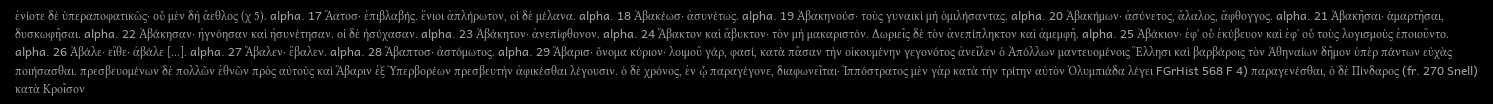ἐνίοτε δὲ ὑπεραποφατικῶς· οὗ μὲν δὴ ἄεθλος (χ 5). alpha. 17 Ἄατοσ· ἐπιβλαβής. ἔνιοι ἀπλήρωτον, οἱ δὲ μέλανα. alpha. 18 Ἀβακέωσ· ἀσυνέτως. alpha. 19 Ἀβακηνούσ· τοὺς γυναικὶ μὴ ὁμιλήσαντας. alpha. 20 Ἀβακήμων· ἀσύνετος, ἄλαλος, ἄφθογγος. alpha. 21 Ἀβακῆσαι· ἁμαρτῆσαι, δυσκωφῆσαι. alpha. 22 Ἀβάκησαν· ἠγνόησαν καὶ ἠσυνέτησαν. οἱ δὲ ἡσύχασαν. alpha. 23 Ἀβάκητον· ἀνεπίφθονον. alpha. 24 Ἄβακτον καὶ ἄβυκτον· τὸν μὴ μακαριστόν. Δωριεῖς δὲ τὸν ἀνεπίπληκτον καὶ ἀμεμφῆ. alpha. 25 Ἀβάκιον· ἐφ' οὗ ἐκύβευον καὶ ἐφ' οὗ τοὺς λογισμοὺς ἐποιοῦντο. alpha. 26 Ἀβάλε· εἴθε· ἀβάλε [...]. alpha. 27 Ἄβαλεν· ἔβαλεν. alpha. 28 Ἄβαπτοσ· ἀστόμωτος. alpha. 29 Ἄβαρισ· ὄνομα κύριον· λοιμοῦ γάρ, φασί, κατὰ πᾶσαν τὴν οἰκουμένην γεγονότος ἀνεῖλεν ὁ Ἀπόλλων μαντευομένοις Ἕλλησι καὶ βαρβάροις τὸν Ἀθηναίων δῆμον ὑπὲρ πάντων εὐχὰς ποιήσασθαι. πρεσβευομένων δὲ πολλῶν ἐθνῶν πρὸς αὐτοὺς καὶ Ἄβαριν ἐξ Ὑπερβορέων πρεσβευτὴν ἀφικέσθαι λέγουσιν. ὁ δὲ χρόνος, ἐν ᾧ παραγέγονε, διαφωνεῖται· Ἱππόστρατος μὲν γὰρ κατὰ τὴν τρίτην αὐτὸν Ὀλυμπιάδα λέγει FGrHist 568 F 4) παραγενέσθαι, ὁ δὲ Πίνδαρος (fr. 270 Snell) κατὰ Κροῖσον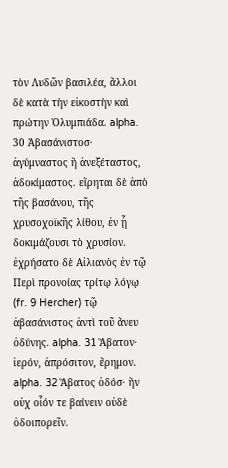τὸν Λυδῶν βασιλέα, ἄλλοι δὲ κατὰ τὴν εἰκοστὴν καὶ πρώτην Ὀλυμπιάδα. alpha. 30 Ἀβασάνιστοσ· ἀγύμναστος ἢ ἀνεξέταστος, ἀδοκίμαστος. εἴρηται δὲ ἀπὸ τῆς βασάνου, τῆς χρυσοχοϊκῆς λίθου, ἐν ᾗ δοκιμάζουσι τὸ χρυσίον. ἐχρήσατο δὲ Αἰλιανὸς ἐν τῷ Περὶ προνοίας τρίτῳ λόγῳ (fr. 9 Hercher) τῷ ἀβασάνιστος ἀντὶ τοῦ ἄνευ ὀδύνης. alpha. 31 Ἄβατον· ἱερόν, ἀπρόσιτον, ἔρημον. alpha. 32 Ἄβατος ὁδόσ· ἣν οὐχ οἷόν τε βαίνειν οὐδὲ ὁδοιπορεῖν.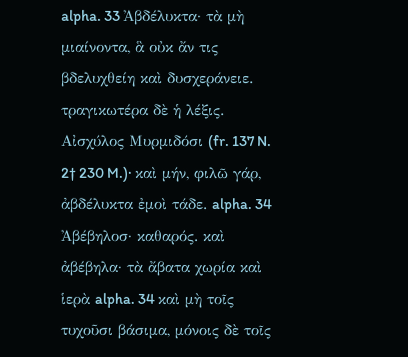alpha. 33 Ἀβδέλυκτα· τὰ μὴ μιαίνοντα, ἃ οὐκ ἄν τις βδελυχθείη καὶ δυσχεράνειε. τραγικωτέρα δὲ ἡ λέξις. Αἰσχύλος Μυρμιδόσι (fr. 137 N. 2† 230 M.)· καὶ μήν, φιλῶ γάρ, ἀβδέλυκτα ἐμοὶ τάδε. alpha. 34 Ἀβέβηλοσ· καθαρός. καὶ ἀβέβηλα· τὰ ἄβατα χωρία καὶ ἱερὰ alpha. 34 καὶ μὴ τοῖς τυχοῦσι βάσιμα, μόνοις δὲ τοῖς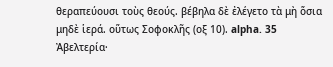θεραπεύουσι τοὺς θεούς. βέβηλα δὲ ἐλέγετο τὰ μὴ ὅσια μηδὲ ἱερά. οὕτως Σοφοκλῆς (οξ 10). alpha. 35 Ἀβελτερία·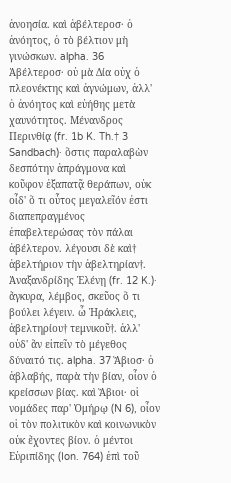ἀνοησία. καὶ ἀβέλτεροσ· ὁ ἀνόητος, ὁ τὸ βέλτιον μὴ γινώσκων. alpha. 36 Ἀβέλτεροσ· οὐ μὰ Δία οὐχ ὁ πλεονέκτης καὶ ἀγνώμων, ἀλλ' ὁ ἀνόητος καὶ εὐήθης μετὰ χαυνότητος. Μένανδρος Περινθίᾳ (fr. 1b K. Th.† 3 Sandbach)· ὅστις παραλαβὼν δεσπότην ἀπράγμονα καὶ κοῦφον ἐξαπατᾷ θεράπων, οὐκ οἶδ' ὅ τι οὗτος μεγαλεῖόν ἐστι διαπεπραγμένος ἐπαβελτερώσας τὸν πάλαι ἀβέλτερον. λέγουσι δὲ καὶ† ἀβελτήριον τὴν ἀβελτηρίαν†. Ἀναξανδρίδης Ἑλένῃ (fr. 12 K.)· ἄγκυρα, λέμβος, σκεῦος ὅ τι βούλει λέγειν. ὦ Ἡράκλεις, ἀβελτηρίου† τεμνικοῦ†. ἀλλ' οὐδ' ἂν εἰπεῖν τὸ μέγεθος δύναιτό τις. alpha. 37 Ἄβιοσ· ὁ ἀβλαβής, παρὰ τὴν βίαν, οἷον ὁ κρείσσων βίας. καὶ Ἄβιοι· οἱ νομάδες παρ' Ὁμήρῳ (N 6), οἷον οἱ τὸν πολιτικὸν καὶ κοινωνικὸν οὐκ ἔχοντες βίον. ὁ μέντοι Εὐριπίδης (Ion. 764) ἐπὶ τοῦ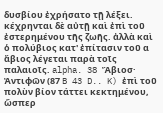δυσβίου ἐχρήσατο τῇ λέξει. κέχρηνται δὲ αὐτῇ καὶ ἐπὶ τοῦ ἐστερημένου τῆς ζωῆς. ἀλλὰ καὶ ὁ πολύβιος κατ' ἐπίτασιν τοῦ α ἄβιος λέγεται παρὰ τοῖς παλαιοῖς. alpha. 38 Ἄβιοσ· Ἀντιφῶν (87 B 43 D.. K) ἐπὶ τοῦ πολὺν βίον τάττει κεκτημένου, ὥσπερ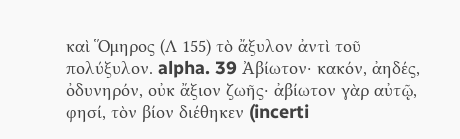καὶ Ὅμηρος (Λ 155) τὸ ἄξυλον ἀντὶ τοῦ πολύξυλον. alpha. 39 Ἀβίωτον· κακόν, ἀηδές, ὀδυνηρόν, οὐκ ἄξιον ζωῆς· ἀβίωτον γὰρ αὐτῷ, φησί, τὸν βίον διέθηκεν (incerti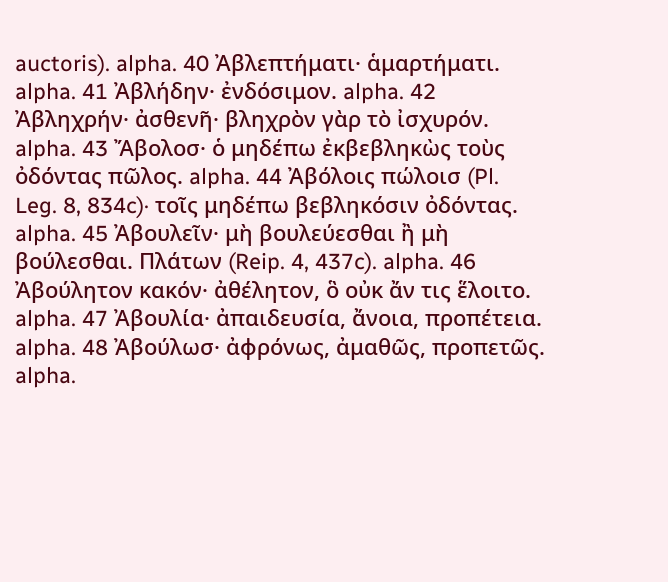auctoris). alpha. 40 Ἀβλεπτήματι· ἁμαρτήματι. alpha. 41 Ἀβλήδην· ἐνδόσιμον. alpha. 42 Ἀβληχρήν· ἀσθενῆ· βληχρὸν γὰρ τὸ ἰσχυρόν. alpha. 43 Ἄβολοσ· ὁ μηδέπω ἐκβεβληκὼς τοὺς ὀδόντας πῶλος. alpha. 44 Ἀβόλοις πώλοισ (Pl. Leg. 8, 834c)· τοῖς μηδέπω βεβληκόσιν ὀδόντας. alpha. 45 Ἀβουλεῖν· μὴ βουλεύεσθαι ἢ μὴ βούλεσθαι. Πλάτων (Reip. 4, 437c). alpha. 46 Ἀβούλητον κακόν· ἀθέλητον, ὃ οὐκ ἄν τις ἕλοιτο. alpha. 47 Ἀβουλία· ἀπαιδευσία, ἄνοια, προπέτεια. alpha. 48 Ἀβούλωσ· ἀφρόνως, ἀμαθῶς, προπετῶς. alpha.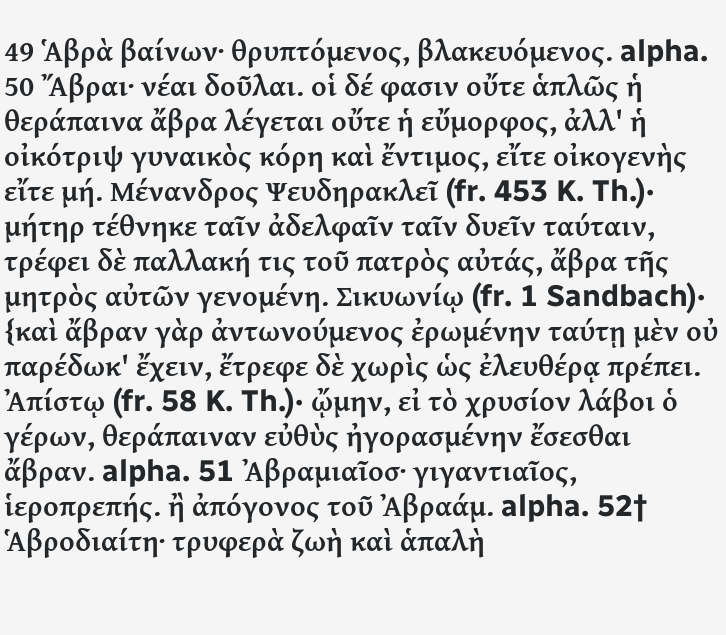49 Ἁβρὰ βαίνων· θρυπτόμενος, βλακευόμενος. alpha. 50 Ἄβραι· νέαι δοῦλαι. οἱ δέ φασιν οὔτε ἁπλῶς ἡ θεράπαινα ἄβρα λέγεται οὔτε ἡ εὔμορφος, ἀλλ' ἡ οἰκότριψ γυναικὸς κόρη καὶ ἔντιμος, εἴτε οἰκογενὴς εἴτε μή. Μένανδρος Ψευδηρακλεῖ (fr. 453 K. Th.)· μήτηρ τέθνηκε ταῖν ἀδελφαῖν ταῖν δυεῖν ταύταιν, τρέφει δὲ παλλακή τις τοῦ πατρὸς αὐτάς, ἄβρα τῆς μητρὸς αὐτῶν γενομένη. Σικυωνίῳ (fr. 1 Sandbach)· {καὶ ἄβραν γὰρ ἀντωνούμενος ἐρωμένην ταύτῃ μὲν οὐ παρέδωκ' ἔχειν, ἔτρεφε δὲ χωρὶς ὡς ἐλευθέρᾳ πρέπει. Ἀπίστῳ (fr. 58 K. Th.)· ᾤμην, εἰ τὸ χρυσίον λάβοι ὁ γέρων, θεράπαιναν εὐθὺς ἠγορασμένην ἔσεσθαι ἄβραν. alpha. 51 Ἀβραμιαῖοσ· γιγαντιαῖος, ἱεροπρεπής. ἢ ἀπόγονος τοῦ Ἀβραάμ. alpha. 52† Ἁβροδιαίτη· τρυφερὰ ζωὴ καὶ ἁπαλὴ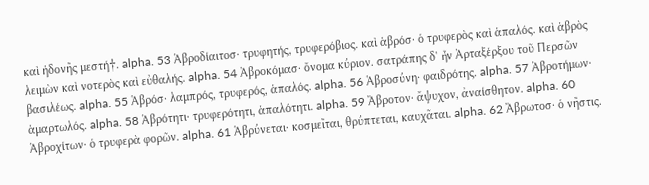καὶ ἡδονῆς μεστή†. alpha. 53 Ἁβροδίαιτοσ· τρυφητής, τρυφερόβιος. καὶ ἁβρόσ· ὁ τρυφερὸς καὶ ἁπαλός. καὶ ἁβρὸς λειμὼν καὶ νοτερὸς καὶ εὐθαλής. alpha. 54 Ἀβροκόμασ· ὄνομα κύριον. σατράπης δ' ἦν Ἀρταξέρξου τοῦ Περσῶν βασιλέως. alpha. 55 Ἁβρόσ· λαμπρός, τρυφερός, ἁπαλός. alpha. 56 Ἁβροσύνη· φαιδρότης. alpha. 57 Ἀβροτήμων· ἁμαρτωλός. alpha. 58 Ἁβρότητι· τρυφερότητι, ἁπαλότητι. alpha. 59 Ἄβροτον· ἄψυχον, ἀναίσθητον. alpha. 60 Ἁβροχίτων· ὁ τρυφερὰ φορῶν. alpha. 61 Ἁβρύνεται· κοσμεῖται, θρύπτεται, καυχᾶται. alpha. 62 Ἄβρωτοσ· ὁ νῆστις.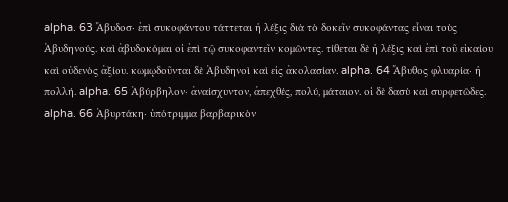alpha. 63 Ἄβυδοσ· ἐπὶ συκοφάντου τάττεται ἡ λέξις διὰ τὸ δοκεῖν συκοφάντας εἶναι τοὺς Ἀβυδηνούς. καὶ ἀβυδοκόμαι οἱ ἐπὶ τῷ συκοφαντεῖν κομῶντες. τίθεται δὲ ἡ λέξις καὶ ἐπὶ τοῦ εἰκαίου καὶ οὐδενὸς ἀξίου. κωμῳδοῦνται δὲ Ἀβυδηνοὶ καὶ εἰς ἀκολασίαν. alpha. 64 Ἄβυθος φλυαρία· ἡ πολλή. alpha. 65 Ἀβύρβηλον· ἀναίσχυντον, ἀπεχθές, πολύ, μάταιον. οἱ δὲ δασὺ καὶ συρφετῶδες. alpha. 66 Ἀβυρτάκη· ὑπότριμμα βαρβαρικὸν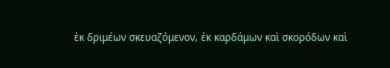ἐκ δριμέων σκευαζόμενον, ἐκ καρδάμων καὶ σκορόδων καὶ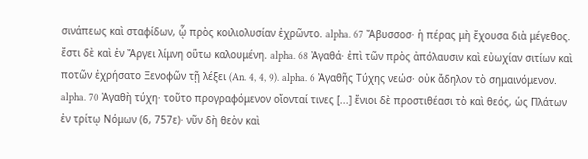σινάπεως καὶ σταφίδων, ᾧ πρὸς κοιλιολυσίαν ἐχρῶντο. alpha. 67 Ἄβυσσοσ· ἡ πέρας μὴ ἔχουσα διὰ μέγεθος. ἔστι δὲ καὶ ἐν Ἄργει λίμνη οὕτω καλουμένη. alpha. 68 Ἀγαθά· ἐπὶ τῶν πρὸς ἀπόλαυσιν καὶ εὐωχίαν σιτίων καὶ ποτῶν ἐχρήσατο Ξενοφῶν τῇ λέξει (An. 4, 4, 9). alpha. 6 Ἀγαθῆς Τύχης νεώσ· οὐκ ἄδηλον τὸ σημαινόμενον. alpha. 70 Ἀγαθὴ τύχη· τοῦτο προγραφόμενον οἴονταί τινες [...] ἔνιοι δὲ προστιθέασι τὸ καὶ θεός, ὡς Πλάτων ἐν τρίτῳ Νόμων (6, 757ε)· νῦν δὴ θεὸν καὶ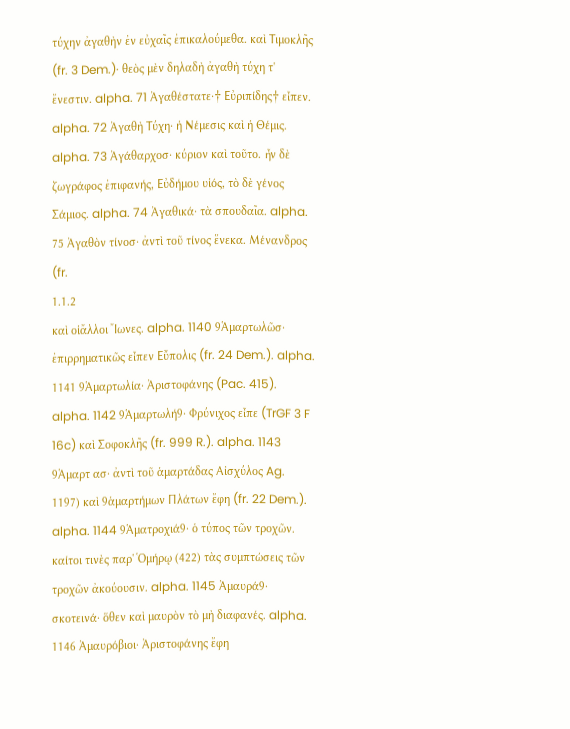τύχην ἀγαθὴν ἐν εὐχαῖς ἐπικαλούμεθα. καὶ Τιμοκλῆς (fr. 3 Dem.)· θεὸς μὲν δηλαδὴ ἀγαθὴ τύχη τ' ἔνεστιν. alpha. 71 Ἀγαθέστατε·† Εὐριπίδης† εἶπεν. alpha. 72 Ἀγαθὴ Τύχη· ἡ Νέμεσις καὶ ἡ Θέμις. alpha. 73 Ἀγάθαρχοσ· κύριον καὶ τοῦτο. ἦν δὲ ζωγράφος ἐπιφανής, Εὐδήμου υἱός, τὸ δὲ γένος Σάμιος. alpha. 74 Ἀγαθικά· τὰ σπουδαῖα. alpha. 75 Ἀγαθὸν τίνοσ· ἀντὶ τοῦ τίνος ἕνεκα. Μένανδρος (fr.
1.1.2
καὶ οἱἄλλοι Ἴωνες. alpha. 1140 9Ἁμαρτωλῶσ· ἐπιρρηματικῶς εἶπεν Εὔπολις (fr. 24 Dem.). alpha. 1141 9Ἁμαρτωλία· Ἀριστοφάνης (Pac. 415). alpha. 1142 9Ἁμαρτωλή9· Φρύνιχος εἶπε (TrGF 3 F 16c) καὶ Σοφοκλῆς (fr. 999 R.). alpha. 1143 9Ἁμαρτ ασ· ἀντὶ τοῦ ἁμαρτάδας Αἰσχύλος Ag. 1197) καὶ 9ἁμαρτήμων Πλάτων ἔφη (fr. 22 Dem.). alpha. 1144 9Ἁματροχιά9· ὁ τύπος τῶν τροχῶν. καίτοι τινὲς παρ' Ὁμήρῳ (422) τὰς συμπτώσεις τῶν τροχῶν ἀκούουσιν. alpha. 1145 Ἀμαυρά9· σκοτεινά· ὅθεν καὶ μαυρὸν τὸ μὴ διαφανές. alpha. 1146 Ἀμαυρόβιοι· Ἀριστοφάνης ἔφη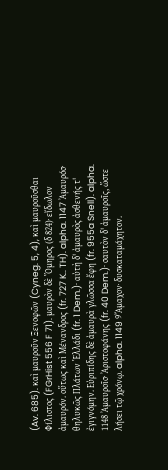(Av. 685). καὶ μαυροῦν Ξενοφῶν (Cyneg. 5, 4), καὶ μαυροῦσθαι Φίλιστος (FGrHist 556 F 71). μαυρὸν δὲ Ὅμηρος (δ 824)· εἴδωλον ἀμαυρόν. οὕτως καὶ Μένανδρος (fr. 727 K.. TH). alpha. 1147 Ἀμαυρόσ· θηλυκῶς Πλάτων Ἑλλάδι (fr. 1 Dem.)· αὐτὴ δ' ἀμαυρὸς ἀσθενής τ' ἐγιγνόμην. Εὐριπίδης δὲ ἀμαυρὰ γλῶσσα ἔφη (fr. 955a Snell). alpha. 1148 Ἀμαυροῖσ· Ἀριστοφάνης (fr. 40 Dem.)· σαυτὸν δ' ἀμαυροῖς, ὥστε λήσει τῷ χρόνῳ. alpha. 1149 9Ἄμαχον· δυσκαταμάχητον.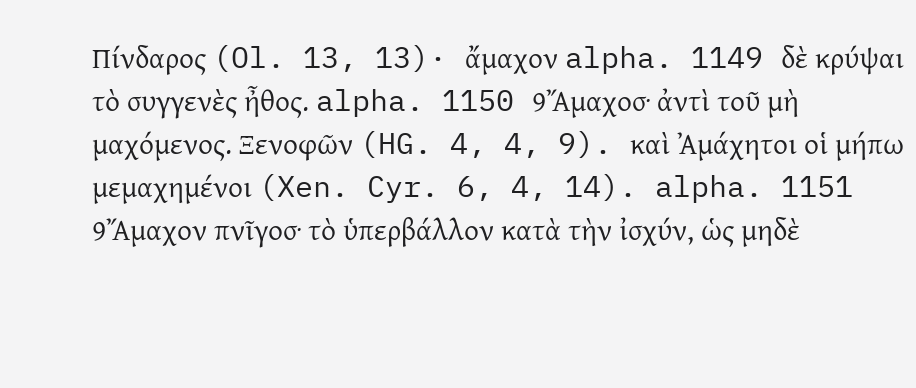Πίνδαρος (Ol. 13, 13)· ἄμαχον alpha. 1149 δὲ κρύψαι τὸ συγγενὲς ἦθος. alpha. 1150 9Ἄμαχοσ· ἀντὶ τοῦ μὴ μαχόμενος. Ξενοφῶν (HG. 4, 4, 9). καὶ Ἀμάχητοι οἱ μήπω μεμαχημένοι (Xen. Cyr. 6, 4, 14). alpha. 1151 9Ἄμαχον πνῖγοσ· τὸ ὑπερβάλλον κατὰ τὴν ἰσχύν, ὡς μηδὲ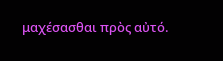μαχέσασθαι πρὸς αὐτό.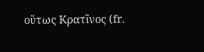οὕτως Κρατῖνος (fr.